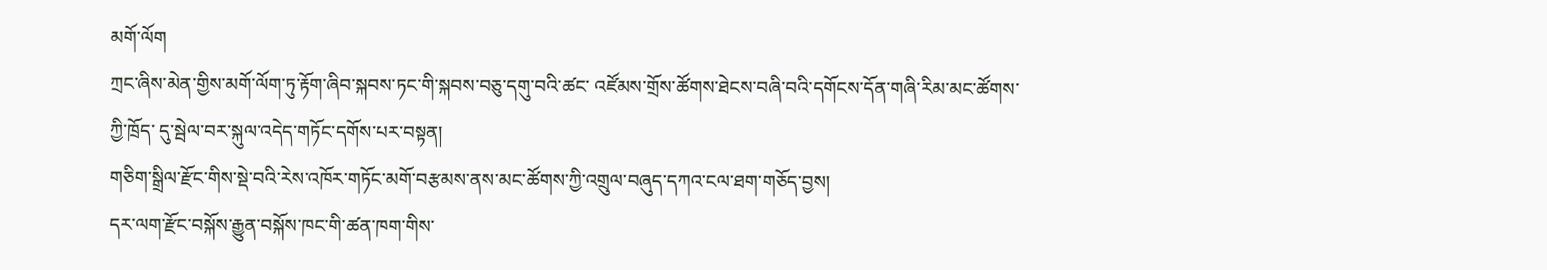མགོ་ལོག
ཀྲང་ཞིས་མེན་གྱིས་མགོ་ལོག་ཏུ་རྟོག་ཞིབ་སྐབས་ཏང་གི་སྐབས་བཅུ་དགུ་བའི་ཚང་ འཛོམས་གྲོས་ཚོགས་ཐེངས་བཞི་བའི་དགོངས་དོན་གཞི་རིམ་མང་ཚོགས་ཀྱི་ཁྲོད་ དུ་སྦེལ་བར་སྐུལ་འདེད་གཏོང་དགོས་པར་བསྟན།
གཅིག་སྒྲིལ་རྫོང་གིས་སྡེ་བའི་རེས་འཁོར་གཏོང་མགོ་བརྩམས་ནས་མང་ཚོགས་ཀྱི་འགྲུལ་བཞུད་དཀའ་ངལ་ཐག་གཅོད་བྱས།
དར་ལག་རྫོང་བསྐོས་རྒྱུན་བསྐོས་ཁང་གི་ཚན་ཁག་གིས་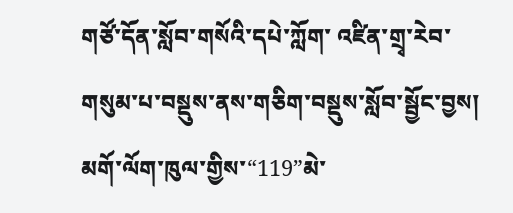གཙོ་དོན་སློབ་གསོའི་དཔེ་ཀློག་ འཛིན་གྲྭ་རེབ་གསུམ་པ་བསྡུས་ནས་གཅིག་བསྡུས་སློབ་སྦྱོང་བྱས།
མགོ་ལོག་ཁུལ་གྱིས་“119”མེ་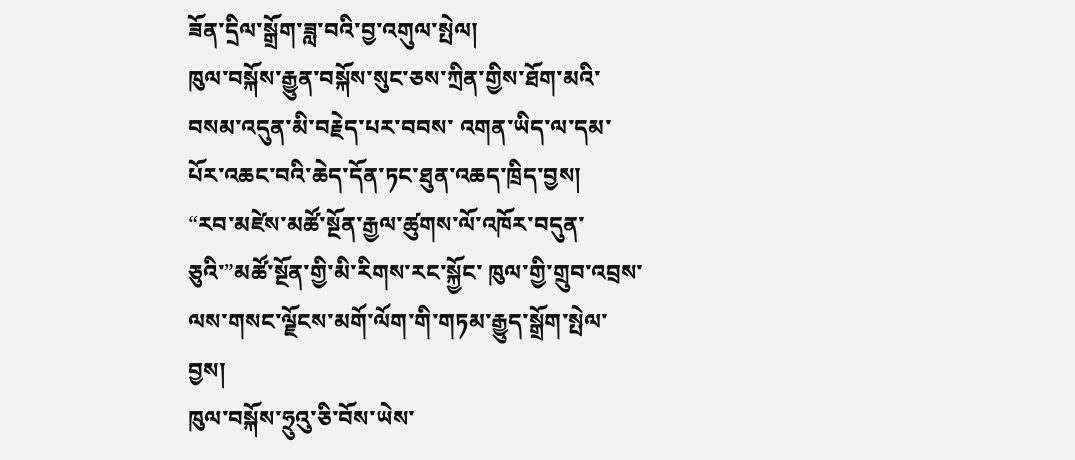ཟོན་དྲིལ་སྒྲོག་ཟླ་བའི་བྱ་འགུལ་སྤེལ།
ཁུལ་བསྐོས་རྒྱུན་བསྐོས་སུང་ཅས་ཀྲིན་གྱིས་ཐོག་མའི་བསམ་འདུན་མི་བརྗེད་པར་བབས་ འགན་ཡིད་ལ་དམ་པོར་འཆང་བའི་ཆེད་དོན་ཏང་ཐུན་འཆད་ཁྲིད་བྱས།
“རབ་མཛེས་མཚོ་སྔོན་རྒྱལ་ཚུགས་ལོ་འཁོར་བདུན་ཅུའི་”མཚོ་སྔོན་གྱི་མི་རིགས་རང་སྐྱོང་ ཁུལ་གྱི་གྲུབ་འབྲས་ལས་གསང་ལྗོངས་མགོ་ལོག་གི་གཏམ་རྒྱུད་སྒྲོག་སྤེལ་བྱས།
ཁུལ་བསྐོས་ཧྲུའུ་ཅི་བོས་ཡེས་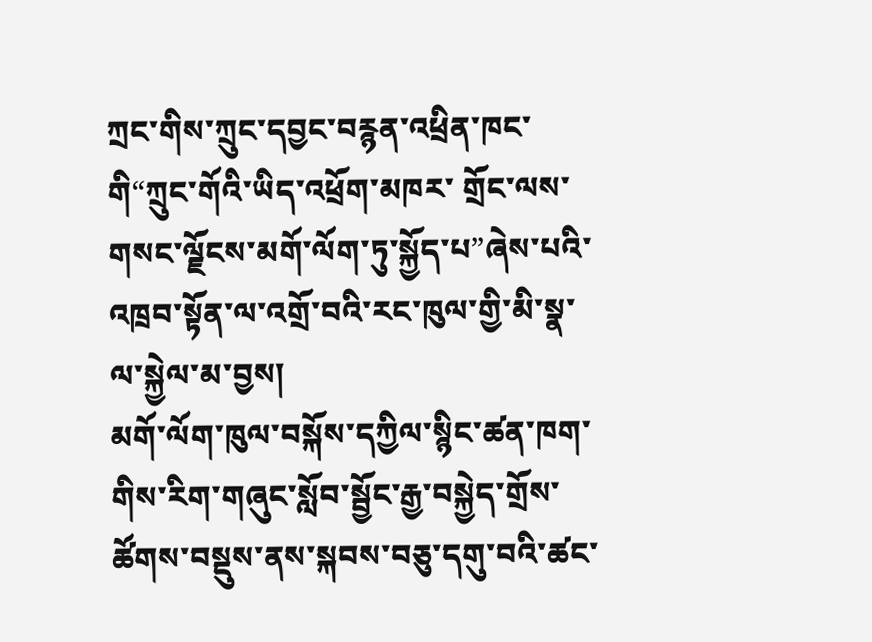ཀྲང་གིས་ཀྲུང་དབྱང་བརྙན་འཕྲིན་ཁང་གི“ཀྲུང་གོའི་ཡིད་འཕྲོག་མཁར་ གྲོང་ལས་གསང་ལྗོངས་མགོ་ལོག་ཏུ་སྐྱོད་པ”ཞེས་པའི་འཁྲབ་སྟོན་ལ་འགྲོ་བའི་རང་ཁུལ་གྱི་མི་སྣ་ ལ་སྐྱེལ་མ་བྱས།
མགོ་ལོག་ཁུལ་བསྐོས་དཀྱིལ་སྙིང་ཚན་ཁག་གིས་རིག་གཞུང་སློབ་སྦྱོང་རྒྱ་བསྐྱེད་གྲོས་ཚོགས་བསྡུས་ནས་སྐབས་བཅུ་དགུ་བའི་ཚང་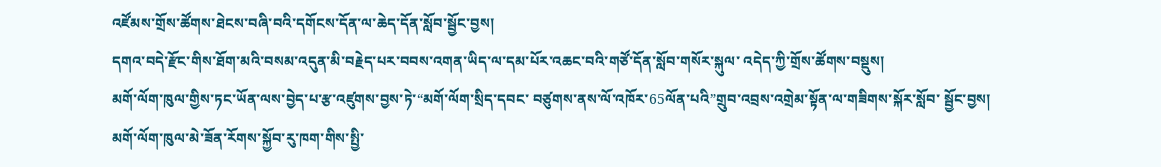འཛོམས་གྲོས་ཚོགས་ཐེངས་བཞི་བའི་དགོངས་དོན་ལ་ཆེད་དོན་སློབ་སྦྱོང་བྱས།
དགའ་བདེ་རྫོང་གིས་ཐོག་མའི་བསམ་འདུན་མི་བརྗེད་པར་བབས་འགན་ཡིད་ལ་དམ་པོར་འཆང་བའི་གཙོ་དོན་སློབ་གསོར་སྐུལ་ འདེད་ཀྱི་གྲོས་ཚོགས་བསྡུས།
མགོ་ལོག་ཁུལ་གྱིས་ཏང་ཡོན་ལས་བྱེད་པ་རྩ་འཛུགས་བྱས་ཏེ་“མགོ་ལོག་སྲིད་དབང་ བཙུགས་ནས་ལོ་འཁོར་65ལོན་པའི”གྲུབ་འབྲས་འགྲེམ་སྟོན་ལ་གཟིགས་སྐོར་སློབ་ སྦྱོང་བྱས།
མགོ་ལོག་ཁུལ་མེ་ཟོན་རོགས་སྐྱོབ་རུ་ཁག་གིས་སྤྱི་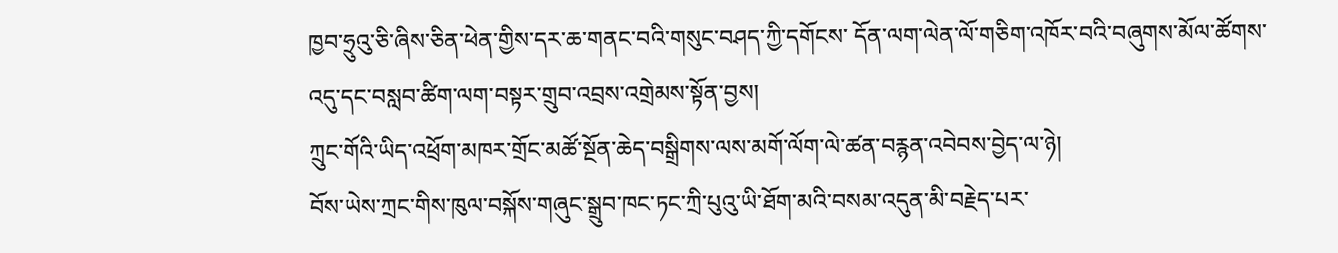ཁྱབ་ཧྲུའུ་ཅི་ཞིས་ཅིན་ཕེན་གྱིས་དར་ཆ་གནང་བའི་གསུང་བཤད་ཀྱི་དགོངས་ དོན་ལག་ལེན་ལོ་གཅིག་འཁོར་བའི་བཞུགས་མོལ་ཚོགས་འདུ་དང་བསླབ་ཚིག་ལག་བསྟར་གྲུབ་འབྲས་འགྲེམས་སྟོན་བྱས།
ཀྲུང་གོའི་ཡིད་འཕྲོག་མཁར་གྲོང་མཚོ་སྔོན་ཆེད་བསྒྲིགས་ལས་མགོ་ལོག་ལེ་ཚན་བརྙན་འབེབས་བྱེད་ལ་ཉེ།
བོས་ཡེས་ཀྲང་གིས་ཁུལ་བསྐོས་གཞུང་སྒྲུབ་ཁང་ཏང་ཀྲི་པུའུ་ཡི་ཐོག་མའི་བསམ་འདུན་མི་བརྗེད་པར་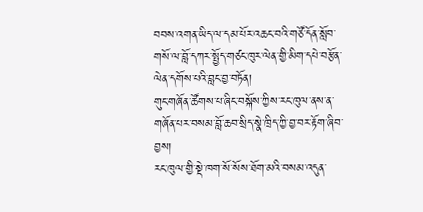བབས་འགན་ཡིད་ལ་དམ་པོར་འཆང་བའི་གཙོ་དོན་སློབ་གསོ་ལ་བློ་དཀར་སྤྱོད་གཙང་ཁུར་ལེན་གྱི་མིག་དཔེ་བརྩོན་ལེན་དགོས་པའི་བླང་བྱ་བཏོན།
གུང་གཞོན་ཚོགས་པ་ཞིང་བསྐོས་ཀྱིས་རང་ཁུལ་ནས་ན་གཞོན་པར་བསམ་བློ་ཆབ་སྲིད་སྣེ་ཁྲིད་ཀྱི་བྱ་བར་རྟོག་ཞིབ་བྱས།
རང་ཁུལ་གྱི་སྡེ་ཁག་སོ་སོས་ཐོག་མའི་བསམ་འདུན་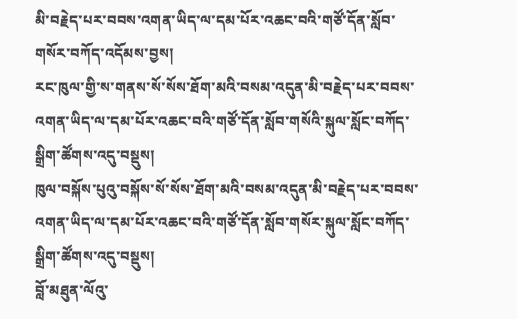མི་བརྗེད་པར་བབས་འགན་ཡིད་ལ་དམ་པོར་འཆང་བའི་གཙོ་དོན་སློབ་གསོར་བཀོད་འདོམས་བྱས།
རང་ཁུལ་གྱི་ས་གནས་སོ་སོས་ཐོག་མའི་བསམ་འདུན་མི་བརྗེད་པར་བབས་འགན་ཡིད་ལ་དམ་པོར་འཆང་བའི་གཙོ་དོན་སློབ་གསོའི་སྐུལ་སློང་བཀོད་སྒྲིག་ཚོགས་འདུ་བསྡུས།
ཁུལ་བསྐོས་པུའུ་བསྐོས་སོ་སོས་ཐོག་མའི་བསམ་འདུན་མི་བརྗེད་པར་བབས་འགན་ཡིད་ལ་དམ་པོར་འཆང་བའི་གཙོ་དོན་སློབ་གསོར་སྐུལ་སློང་བཀོད་སྒྲིག་ཚོགས་འདུ་བསྡུས།
བློ་མཐུན་ལོའུ་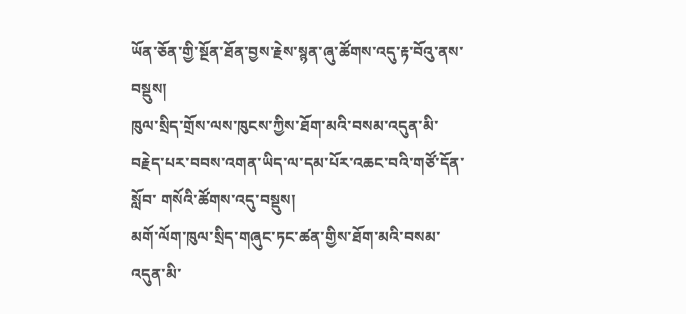ཡོན་ཅོན་གྱི་སྔོན་ཐོན་བྱས་རྗེས་སྙན་ཞུ་ཚོགས་འདུ་རྟ་བོའུ་ནས་བསྡུས།
ཁུལ་སྲིད་གྲོས་ལས་ཁུངས་ཀྱིས་ཐོག་མའི་བསམ་འདུན་མི་བརྗེད་པར་བབས་འགན་ཡིད་ལ་དམ་པོར་འཆང་བའི་གཙོ་དོན་སློབ་ གསོའི་ཚོགས་འདུ་བསྡུས།
མགོ་ལོག་ཁུལ་སྲིད་གཞུང་ཏང་ཚན་གྱིས་ཐོག་མའི་བསམ་འདུན་མི་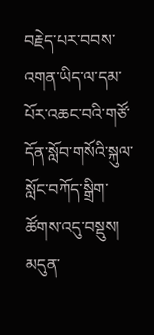བརྗེད་པར་བབས་འགན་ཡིད་ལ་དམ་པོར་འཆང་བའི་གཙོ་དོན་སློབ་གསོའི་སྐུལ་སློང་བཀོད་སྒྲིག་ཚོགས་འདུ་བསྡུས།
མདུན་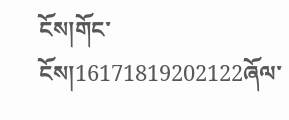ངོས།གོང་ངོས།16171819202122ཞོལ་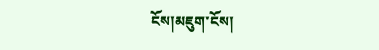ངོས།མཇུག་ངོས།